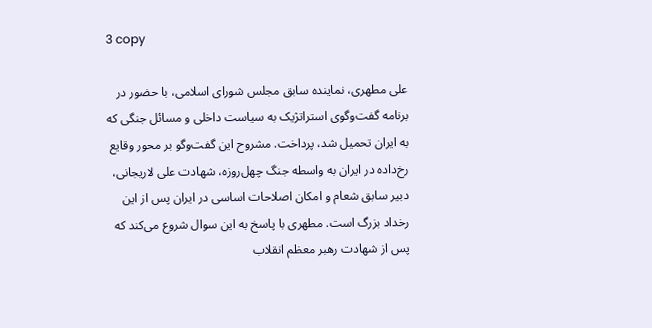3 copy

علی مطهری، نماینده سابق مجلس شورای اسلامی، با حضور در برنامه گفت‌وگوی استراتژیک به سیاست داخلی و مسائل جنگی که به ایران تحمیل شد، پرداخت. مشروح این گفت‌وگو بر محور وقایع رخ‌داده در ایران به واسطه جنگ چهل‌روزه، شهادت علی لاریجانی، دبیر سابق شعام و امکان اصلاحات اساسی در ایران پس از این رخداد بزرگ است. مطهری با پاسخ به این سوال شروع می‌کند که پس از شهادت رهبر معظم انقلاب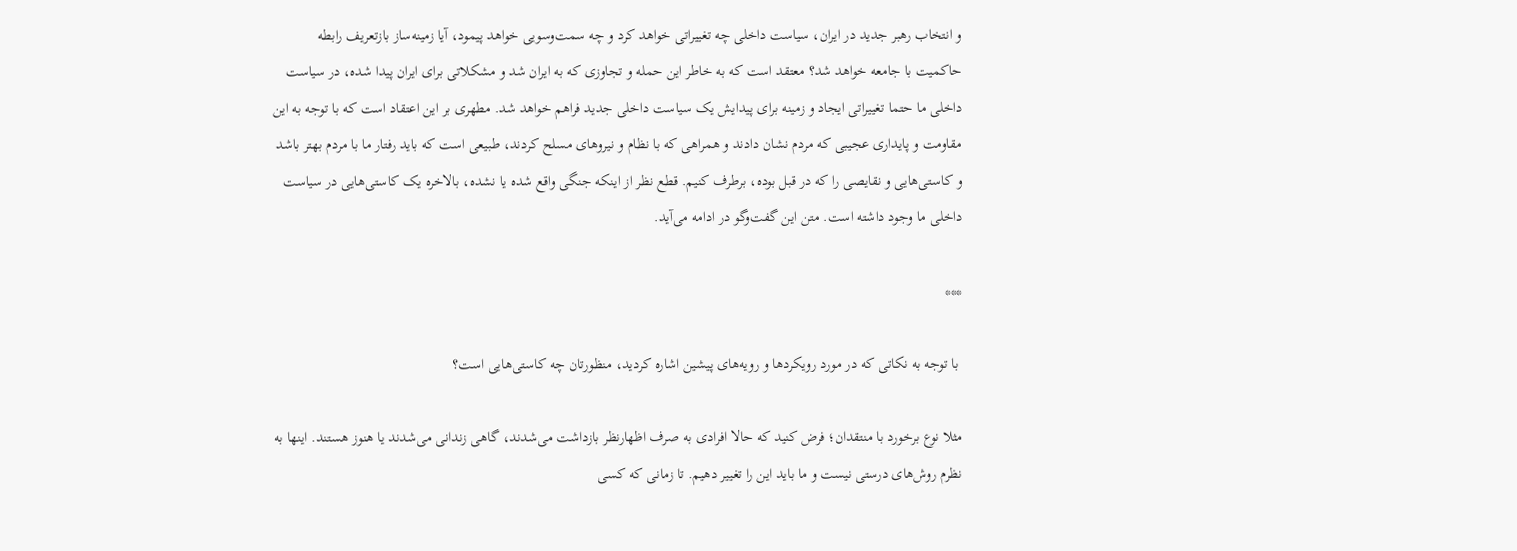و انتخاب رهبر جدید در ایران، سیاست داخلی چه تغییراتی خواهد کرد و چه سمت‌وسویی خواهد پیمود، آیا زمینه‌ساز بازتعریف رابطه‌ حاکمیت با جامعه خواهد شد؟ معتقد است که به خاطر این حمله و تجاوزی که به ایران شد و مشکلاتی برای ایران پیدا شده، در سیاست داخلی ما حتما تغییراتی ایجاد و زمینه برای پیدایش یک سیاست داخلی جدید فراهم خواهد شد. مطهری بر این اعتقاد است که با توجه به این مقاومت و پایداری عجیبی که مردم نشان دادند و همراهی که با نظام و نیروهای مسلح کردند، طبیعی است که باید رفتار ما با مردم بهتر باشد و کاستی‌هایی و نقایصی را که در قبل بوده، برطرف کنیم. قطع نظر از اینکه جنگی واقع شده یا نشده، بالاخره یک کاستی‌هایی در سیاست داخلی ما وجود داشته است. متن این گفت‌وگو در ادامه می‌آید.

***

 با توجه به نکاتی که در مورد رویکردها و رویه‌های پیشین اشاره کردید، منظورتان چه کاستی‌هایی است؟

مثلا نوع برخورد با منتقدان؛ فرض کنید که حالا افرادی به صرف اظهارنظر بازداشت می‌شدند، گاهی زندانی می‌شدند یا هنوز هستند. اینها به نظرم روش‌های درستی نیست و ما باید این را تغییر دهیم. تا زمانی که کسی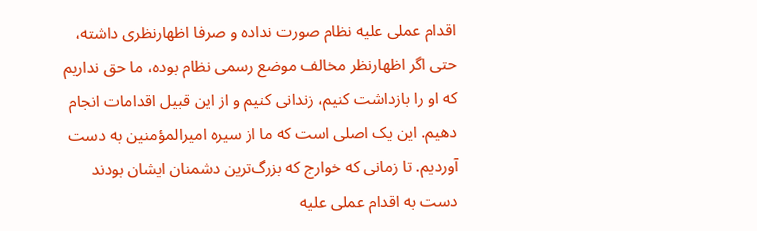اقدام عملی علیه نظام صورت نداده و صرفا اظهارنظری داشته، حتی اگر اظهارنظر مخالف موضع رسمی نظام بوده، ما حق نداریم که او را بازداشت کنیم، زندانی کنیم و از این قبیل اقدامات انجام دهیم. این یک اصلی است که ما از سیره امیرالمؤمنین به دست آوردیم. تا زمانی که خوارج که بزرگ‌ترین دشمنان ایشان بودند دست به اقدام عملی علیه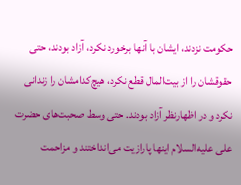حکومت نزدند، ایشان با آنها برخورد نکرد، آزاد بودند، حتی حقوقشان را از بیت‌المال قطع نکرد، هیچ‌کدامشان را زندانی نکرد و در اظهارنظر آزاد بودند. حتی وسط صحبت‌های حضرت علی علیه‌السلام اینها پارازیت می‌انداختند و مزاحمت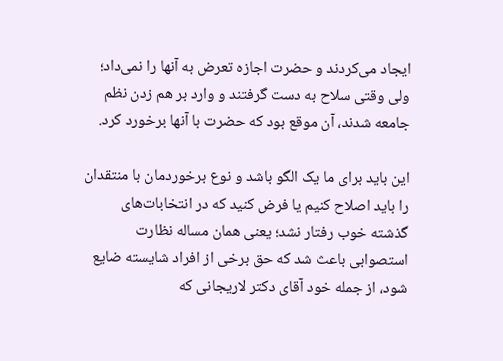ایجاد می‌کردند و حضرت اجازه تعرض به آنها را نمی‌داد؛ ولی وقتی سلاح به دست گرفتند و وارد بر هم زدن نظم جامعه شدند، آن موقع بود که حضرت با آنها برخورد کرد.

این باید برای ما یک الگو باشد و نوع برخوردمان با منتقدان را باید اصلاح کنیم یا فرض کنید که در انتخابات‌های گذشته خوب رفتار نشد؛ یعنی همان مساله نظارت استصوابی باعث شد که حق برخی از افراد شایسته ضایع شود، از جمله خود آقای دکتر لاریجانی که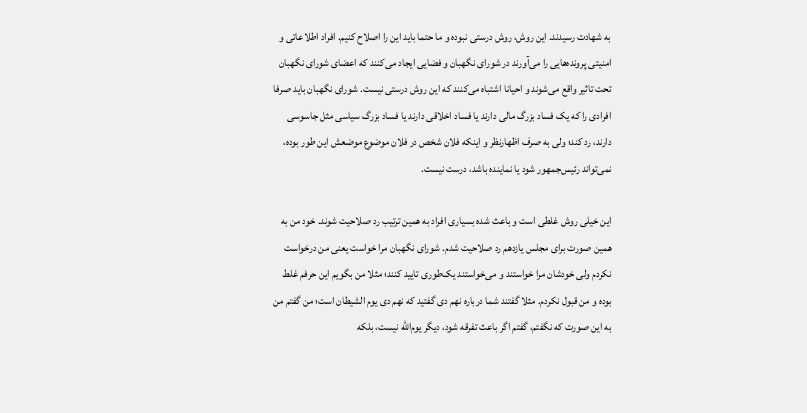به شهادت رسیدند. این روش، روش درستی نبوده و ما حتما باید این را اصلاح کنیم. افراد اطلاعاتی و امنیتی پرونده‌هایی را می‌آورند در شورای نگهبان و فضایی ایجاد می‌کنند که اعضای شورای نگهبان تحت تاثیر واقع می‌شوند و احیانا اشتباه می‌کنند که این روش درستی نیست. شورای نگهبان باید صرفا افرادی را که یک فساد بزرگ مالی دارند یا فساد اخلاقی دارند یا فساد بزرگ سیاسی مثل جاسوسی دارند، رد کند؛ ولی به صرف اظهارنظر و اینکه فلان شخص در فلان موضوع موضعش این طور بوده، نمی‌تواند رئیس‌جمهور شود یا نماینده باشد، درست نیست.

این خیلی روش غلطی است و باعث شده بسیاری افراد به همین ترتیب رد صلاحیت شوند. خود من به همین صورت برای مجلس یازدهم رد صلاحیت شدم. شورای نگهبان مرا خواست یعنی من درخواست نکردم ولی خودشان مرا خواستند و می‌خواستند یک‌طوری تایید کنند؛ مثلا من بگویم این حرفم غلط بوده و من قبول نکردم. مثلا گفتند شما درباره‌ نهم دی گفتید که نهم دی یوم الشیطان است؛ من گفتم من به این صورت که نگفتم، گفتم اگر باعث تفرقه شود، دیگر یوم‌الله نیست، بلکه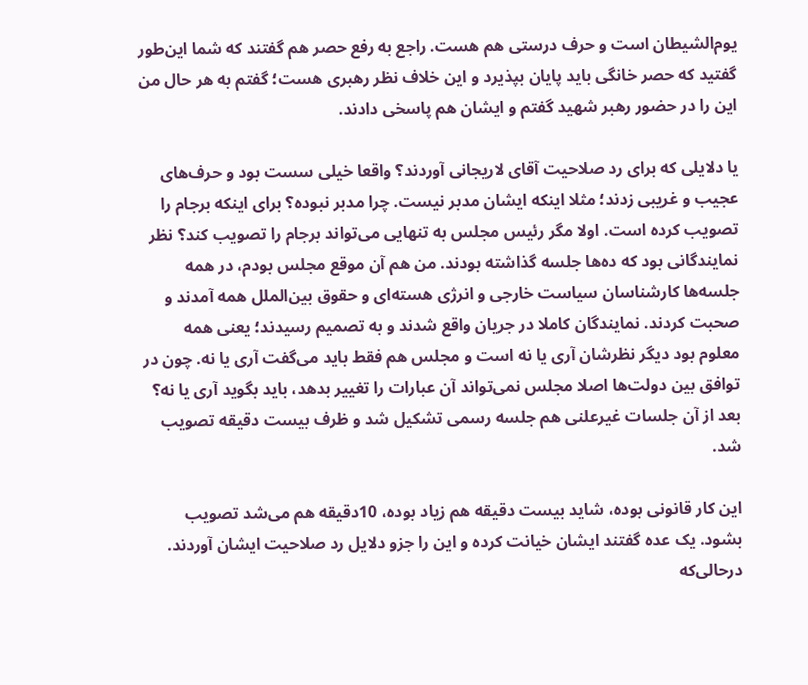یوم‌الشیطان است و حرف درستی هم هست. راجع به رفع حصر هم گفتند که شما این‌طور گفتید که حصر خانگی باید پایان بپذیرد و این خلاف نظر رهبری هست؛ گفتم به هر حال من این را در حضور رهبر شهید گفتم و ایشان هم پاسخی دادند.

یا دلایلی که برای رد صلاحیت آقای لاریجانی آوردند؟ واقعا خیلی سست بود و حرف‌های عجیب و غریبی زدند؛ مثلا اینکه ایشان مدبر نیست. چرا مدبر نبوده؟ برای اینکه برجام را تصویب کرده است. اولا مگر رئیس مجلس به تنهایی می‌تواند برجام را تصویب کند؟ نظر نمایندگانی بود که ده‌ها جلسه گذاشته بودند. من هم آن موقع مجلس بودم، در همه جلسه‌ها کارشناسان سیاست خارجی و انرژی هسته‌ای و حقوق بین‌الملل همه آمدند و صحبت کردند. نمایندگان کاملا در جریان واقع شدند و به تصمیم رسیدند؛ یعنی همه معلوم بود دیگر نظرشان آری یا نه است و مجلس هم فقط باید می‌گفت آری یا نه. چون در توافق بین دولت‌ها اصلا مجلس نمی‌تواند آن عبارات را تغییر بدهد، باید بگوید آری یا نه؟ بعد از آن جلسات غیرعلنی هم جلسه رسمی تشکیل شد و ظرف بیست دقیقه تصویب شد.

این کار قانونی بوده، شاید بیست دقیقه هم زیاد بوده، 10دقیقه هم می‌شد تصویب بشود. یک عده گفتند ایشان خیانت کرده و این را جزو دلایل رد صلاحیت ایشان آوردند. درحالی‌که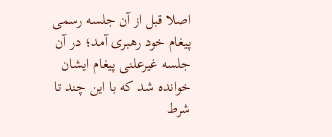اصلا قبل از آن جلسه رسمی پیغام خود رهبری آمد؛ در آن جلسه غیرعلنی پیغام ایشان خوانده شد که با این چند تا شرط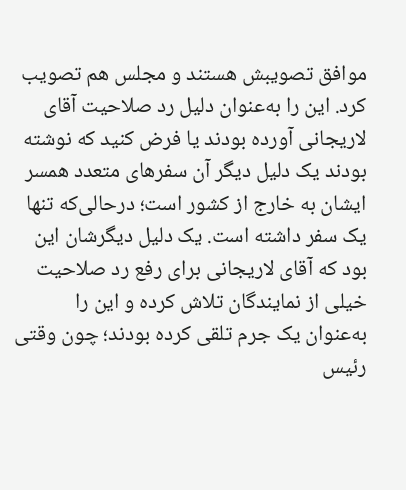موافق تصویبش هستند و مجلس هم تصویب کرد. این را به‌عنوان دلیل رد صلاحیت آقای لاریجانی آورده بودند یا فرض کنید که نوشته بودند یک دلیل دیگر آن سفرهای متعدد همسر ایشان به خارج از کشور است؛ درحالی‌که تنها یک سفر داشته است. یک دلیل دیگرشان این بود که آقای لاریجانی برای رفع رد صلاحیت خیلی از نمایندگان تلاش کرده و این را به‌عنوان یک جرم تلقی کرده بودند؛ چون وقتی رئیس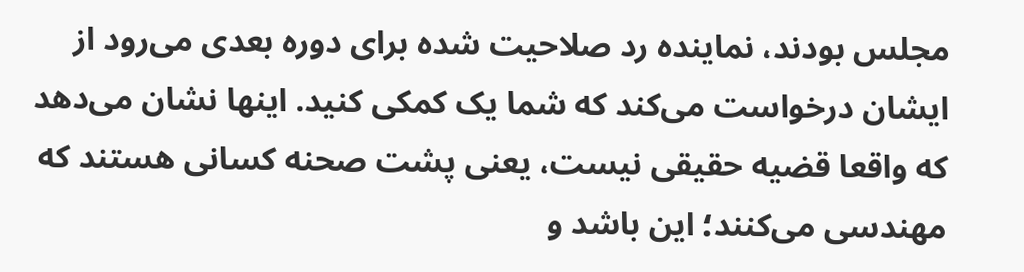مجلس بودند، نماینده رد صلاحیت شده برای دوره بعدی می‌رود از ایشان درخواست می‌کند که شما یک کمکی کنید. اینها نشان می‌دهد که واقعا قضیه حقیقی نیست، یعنی پشت صحنه کسانی هستند که مهندسی می‌کنند؛ این باشد و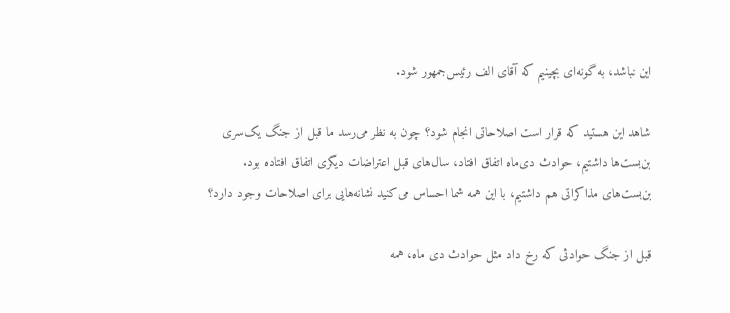این نباشد، به گونه‌ای بچینیم که آقای الف رئیس‌جمهور شود.

شاهد این هستید که قرار است اصلاحاتی انجام شود؟ چون به نظر می‌رسد ما قبل از جنگ یک‌سری بن‌بست‌ها داشتیم، حوادث دی‌ماه اتفاق افتاد، سال‌های قبل اعتراضات دیگری اتفاق افتاده بود. بن‌بست‌های مذاکراتی هم داشتیم، با این همه شما احساس می‌کنید نشانه‌هایی برای اصلاحات وجود دارد؟

قبل از جنگ حوادثی که رخ داد مثل حوادث دی ماه، همه‌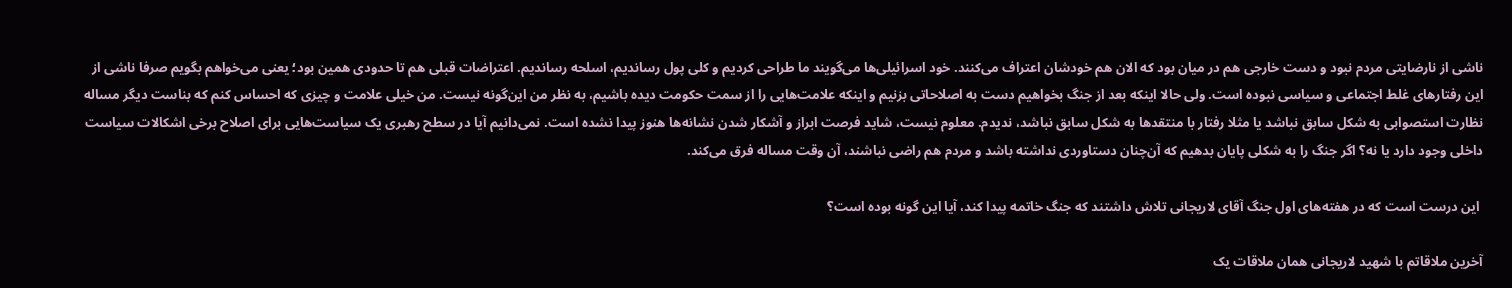ناشی از نارضایتی مردم نبود و دست خارجی هم در میان بود که الان هم خودشان اعتراف می‌کنند. خود اسرائیلی‌ها می‌گویند ما طراحی کردیم و کلی پول رساندیم، اسلحه رساندیم. اعتراضات قبلی هم تا حدودی همین بود؛ یعنی می‌خواهم بگویم صرفا ناشی از این رفتارهای غلط اجتماعی و سیاسی نبوده است. ولی حالا اینکه بعد از جنگ بخواهیم دست به اصلاحاتی بزنیم و اینکه علامت‌هایی را از سمت حکومت دیده باشیم، به نظر من این‌گونه نیست. من خیلی علامت و چیزی که احساس کنم که بناست دیگر مساله نظارت استصوابی به شکل سابق نباشد یا مثلا رفتار با منتقدها به شکل سابق نباشد، ندیدم. معلوم نیست، شاید فرصت ابراز و آشکار شدن نشانه‌ها هنوز پیدا نشده است. نمی‌دانیم آیا در سطح رهبری یک سیاست‌هایی برای اصلاح برخی اشکالات سیاست داخلی وجود دارد یا نه؟ اگر جنگ را به شکلی پایان بدهیم که آن‌چنان دستاوردی نداشته باشد و مردم هم راضی نباشند، آن وقت مساله فرق می‌کند.

 این درست است که در هفته‌های اول جنگ آقای لاریجانی تلاش داشتند که جنگ خاتمه پیدا کند، آیا این گونه بوده است؟

آخرین ملاقاتم با شهید لاریجانی همان ملاقات یک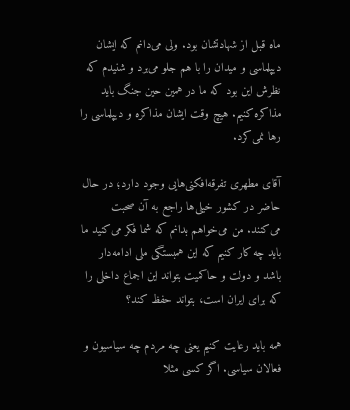ماه قبل از شهادتشان بود. ولی می‌دانم که ایشان دیپلماسی و میدان را با هم جلو می‌برد و شنیدم که نظرش این بود که ما در همین حین جنگ باید مذاکره کنیم. هیچ وقت ایشان مذاکره و دیپلماسی را رها نمی‌کرد.

آقای مطهری تفرقه‌افکنی‌هایی وجود دارد؛ در حال حاضر در کشور خیلی‌ها راجع به آن صحبت می‌کنند. من می‌خواهم بدانم که شما فکر می‌کنید ما باید چه کار کنیم که این همبستگی ملی ادامه‌دار باشد و دولت و حاکمیت بتواند این اجماع داخلی را که برای ایران است، بتواند حفظ کند؟

همه باید رعایت کنیم یعنی چه مردم چه سیاسیون و فعالان سیاسی. اگر کسی مثلا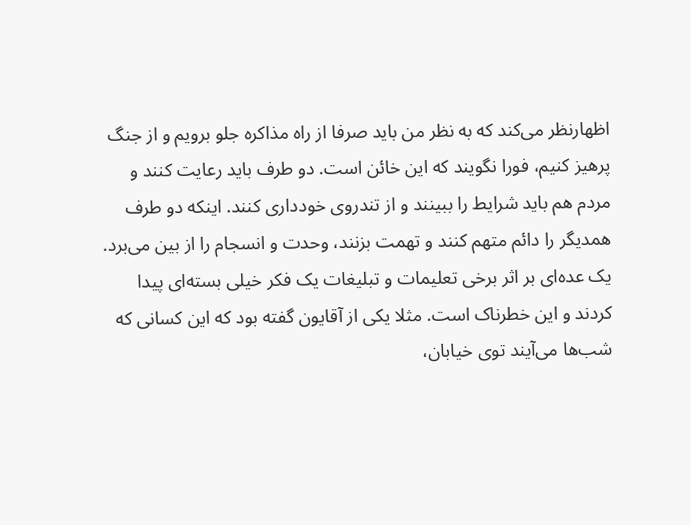اظهارنظر می‌کند که به نظر من باید صرفا از راه مذاکره جلو برویم و از جنگ پرهیز کنیم، فورا نگویند که این خائن است. دو طرف باید رعایت کنند و مردم هم باید شرایط را ببینند و از تندروی خودداری کنند. اینکه دو طرف همدیگر را دائم متهم کنند و تهمت بزنند، وحدت و انسجام را از بین می‌برد. یک عده‌ای بر اثر برخی تعلیمات و تبلیغات یک فکر خیلی بسته‌ای پیدا کردند و این خطرناک است. مثلا یکی از آقایون گفته بود که این کسانی که شب‌ها می‌آیند توی خیابان،‌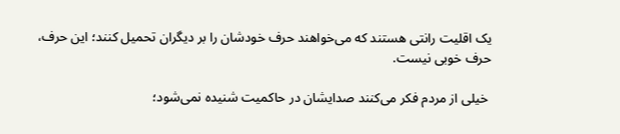یک اقلیت رانتی هستند که می‌خواهند حرف خودشان را بر دیگران تحمیل کنند؛ این حرف، حرف خوبی نیست.

 خیلی از مردم فکر می‌کنند صدایشان در حاکمیت شنیده نمی‌شود؛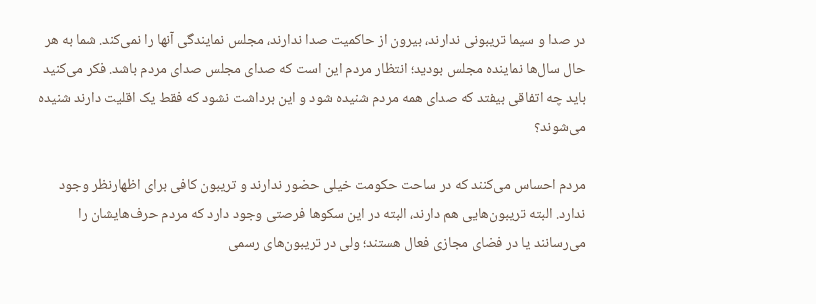در صدا و سیما تریبونی ندارند، بیرون از حاکمیت صدا ندارند، مجلس نمایندگی آنها را نمی‌کند. شما به هر حال سال‌ها نماینده مجلس بودید؛ انتظار مردم این است که صدای مجلس صدای مردم باشد. فکر می‌کنید باید چه اتفاقی بیفتد که صدای همه مردم شنیده شود و این برداشت نشود که فقط یک اقلیت دارند شنیده می‌شوند؟

مردم احساس می‌کنند که در ساحت حکومت خیلی حضور ندارند و تریبون کافی برای اظهارنظر وجود ندارد. البته تریبون‌هایی هم دارند، البته در این سکوها فرصتی وجود دارد که مردم حرف‌هایشان را می‌رسانند یا در فضای مجازی فعال هستند؛ ولی در تریبون‌های رسمی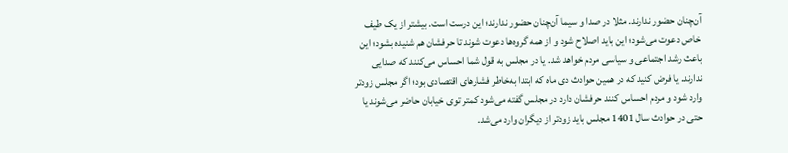آن‌چنان حضور ندارند. مثلا در صدا و سیما آن‌چنان حضور ندارند؛ این درست است. بیشتر از یک طیف خاص دعوت می‌شود؛ این باید اصلاح شود و از همه گروه‌ها دعوت شوند تا حرفشان هم شنیده بشود؛ این باعث رشد اجتماعی و سیاسی مردم خواهد شد. یا در مجلس به قول شما احساس می‌کنند که صدایی ندارند. یا فرض کنید که در همین حوادث دی ماه که ابتدا به‌خاطر فشارهای اقتصادی بود؛ اگر مجلس زودتر وارد شود و مردم احساس کنند حرفشان دارد در مجلس گفته می‌شود کمتر توی خیابان حاضر می‌شوند یا حتی در حوادث سال 1401 مجلس باید زودتر از دیگران وارد می‌شد.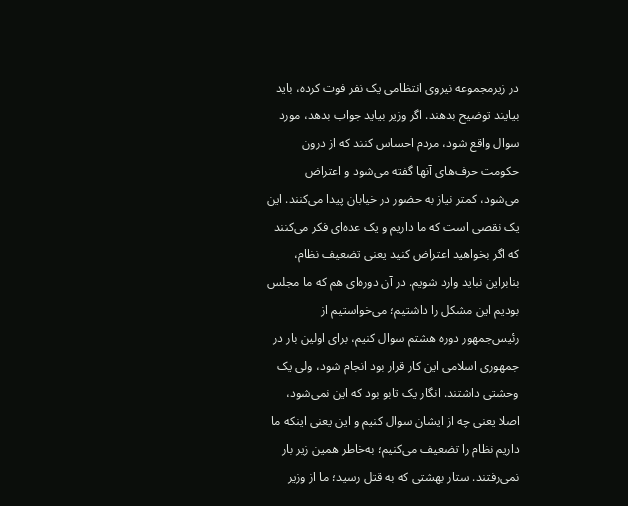در زیرمجموعه نیروی انتظامی یک نفر فوت کرده، باید بیایند توضیح بدهند. اگر وزیر بیاید جواب بدهد، مورد سوال واقع شود، مردم احساس کنند که از درون حکومت حرف‌های آنها گفته می‌شود و اعتراض می‌شود، کمتر نیاز به حضور در خیابان پیدا می‌کنند. این یک نقصی است که ما داریم و یک عده‌ای فکر می‌کنند که اگر بخواهید اعتراض کنید یعنی تضعیف نظام، بنابراین نباید وارد شویم. در آن دوره‌ای هم که ما مجلس بودیم این مشکل را داشتیم؛ می‌خواستیم از رئیس‌جمهور دوره هشتم سوال کنیم، برای اولین بار در جمهوری اسلامی این کار قرار بود انجام شود، ولی یک وحشتی داشتند. انگار یک تابو بود که این نمی‌شود، اصلا یعنی چه از ایشان سوال کنیم و این یعنی اینکه ما داریم نظام را تضعیف می‌کنیم؛ به‌خاطر همین زیر بار نمی‌رفتند. ستار بهشتی که به قتل رسید؛ ما از وزیر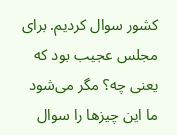کشور سوال کردیم. برای مجلس عجیب بود که یعنی چه؟ مگر می‌شود ما این چیزها را سوال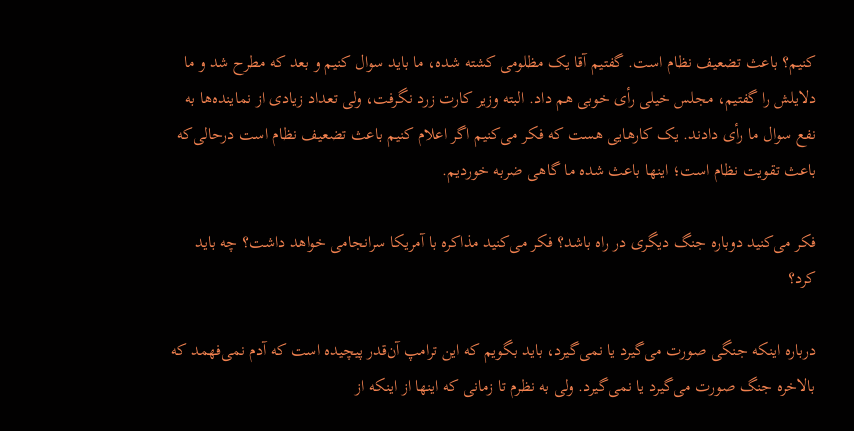کنیم؟ باعث تضعیف نظام است. گفتیم آقا یک مظلومی کشته شده، ما باید سوال کنیم و بعد که مطرح شد و ما دلایلش را گفتیم، مجلس خیلی رأی خوبی هم داد. البته وزیر کارت زرد نگرفت، ولی تعداد زیادی از نماینده‌ها به نفع سوال ما رأی دادند. یک کارهایی هست که فکر می‌کنیم اگر اعلام کنیم باعث تضعیف نظام است درحالی‌که باعث تقویت نظام است؛ اینها باعث شده ما گاهی ضربه خوردیم.

فکر می‌کنید دوباره جنگ دیگری در راه باشد؟ فکر می‌کنید مذاکره با آمریکا سرانجامی خواهد داشت؟ چه باید کرد؟

درباره اینکه جنگی صورت می‌گیرد یا نمی‌گیرد، باید بگویم که این ترامپ آن‌قدر پیچیده است که آدم نمی‌فهمد که بالاخره جنگ صورت می‌گیرد یا نمی‌گیرد. ولی به نظرم تا زمانی که اینها از اینکه از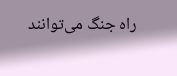راه جنگ می‌توانند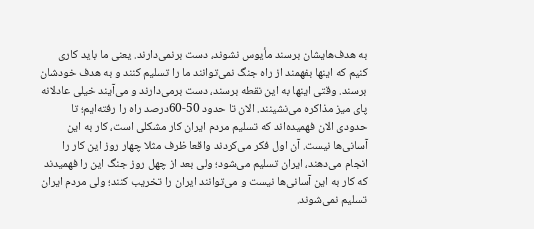به هدف‌هایشان برسند مأیوس نشوند، دست برنمی‌دارند. یعنی ما باید کاری کنیم که اینها بفهمند از راه جنگ نمی‌توانند ما را تسلیم کنند و به هدف خودشان برسند. وقتی اینها به این نقطه برسند، دست برمی‌دارند و می‌آیند خیلی عادلانه پای میز مذاکره می‌نشینند. الان تا حدود 50-60درصد راه را رفته‌ایم؛ تا حدودی الان فهمیده‌اند که تسلیم مردم ایران کار مشکلی است، کار به این آسانی‌ها نیست. آن اول فکر می‌کردند واقعا ظرف مثلا چهار روز این کار را انجام می‌دهند، ایران تسلیم می‌شود؛ ولی بعد از چهل روز جنگ این را فهمیدند که کار به این آسانی‌ها نیست و می‌توانند ایران را تخریب کنند؛ ولی مردم ایران تسلیم نمی‌شوند.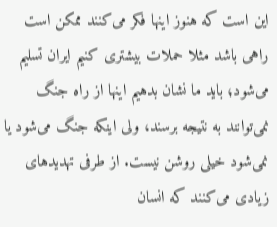این است که هنوز اینها فکر می‌کنند ممکن است راهی باشد مثلا حملات بیشتری کنیم ایران تسلیم می‌شود؛ باید ما نشان بدهیم اینها از راه جنگ نمی‌توانند به نتیجه برسند، ولی اینکه جنگ می‌شود یا نمی‌شود خیلی روشن نیست. از طرفی تهدیدهای زیادی می‌کنند که انسان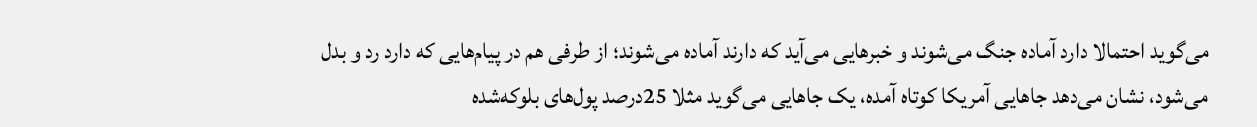می‌گوید احتمالا دارد آماده جنگ می‌شوند و خبرهایی می‌آید که دارند آماده می‌شوند؛ از طرفی هم در پیام‌هایی که دارد رد و بدل می‌شود، نشان می‌دهد جاهایی آمریکا کوتاه آمده، یک جاهایی می‌گوید مثلا 25درصد پول‌های بلوکه‌شده‌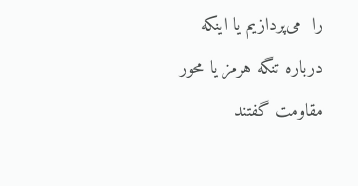را  می‌پردازیم یا اینکه درباره تنگه هرمز یا محور مقاومت گفتند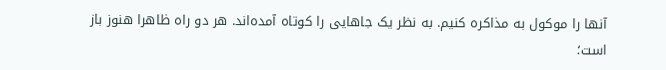آنها را موکول به مذاکره کنیم. به نظر یک جاهایی را کوتاه آمده‌اند. هر دو راه ظاهرا هنوز باز است؛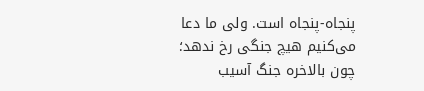پنجاه-پنجاه است. ولی ما دعا می‌کنیم هیچ جنگی رخ ندهد؛ چون بالاخره جنگ آسیب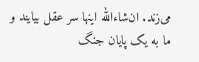می‌زند. ان‌شاءالله اینها سر عقل بیایند و ما به یک پایان جنگ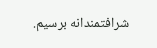شرافتمندانه برسیم.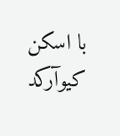با اسکن کیوآرکد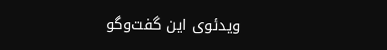ویدئوی این گفت‌وگو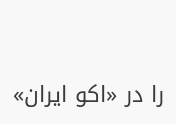را در «اکو ایران»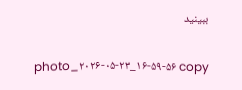ببینید

photo_۲۰۲۶-۰۵-۲۳_۱۶-۵۹-۵۶ copy